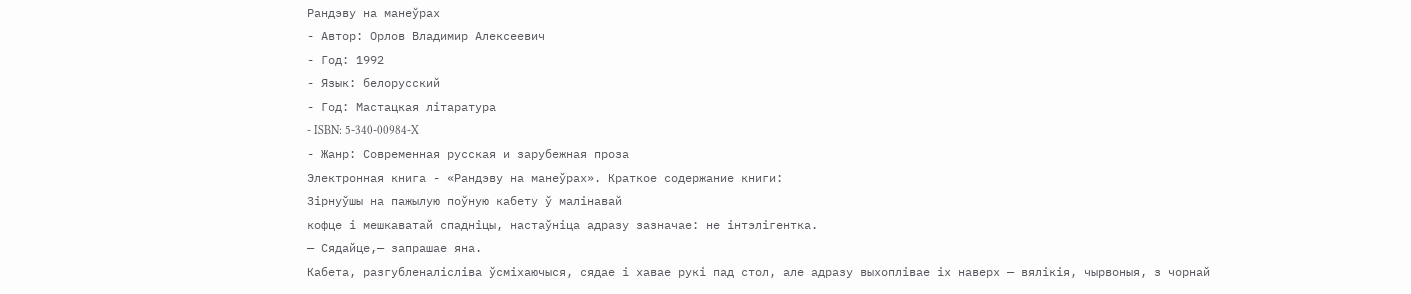Рандэву на манеўрах
- Автор: Орлов Владимир Алексеевич
- Год: 1992
- Язык: белорусский
- Год: Мастацкая літаратура
- ISBN: 5-340-00984-X
- Жанр: Современная русская и зарубежная проза
Электронная книга - «Рандэву на манеўрах». Краткое содержание книги:
Зірнуўшы на пажылую поўную кабету ў малінавай
кофце і мешкаватай спадніцы, настаўніца адразу зазначае: не інтэлігентка.
— Сядайце,— запрашае яна.
Кабета, разгубленалісліва ўсміхаючыся, сядае і хавае рукі пад стол, але адразу выхоплівае іх наверх — вялікія, чырвоныя, з чорнай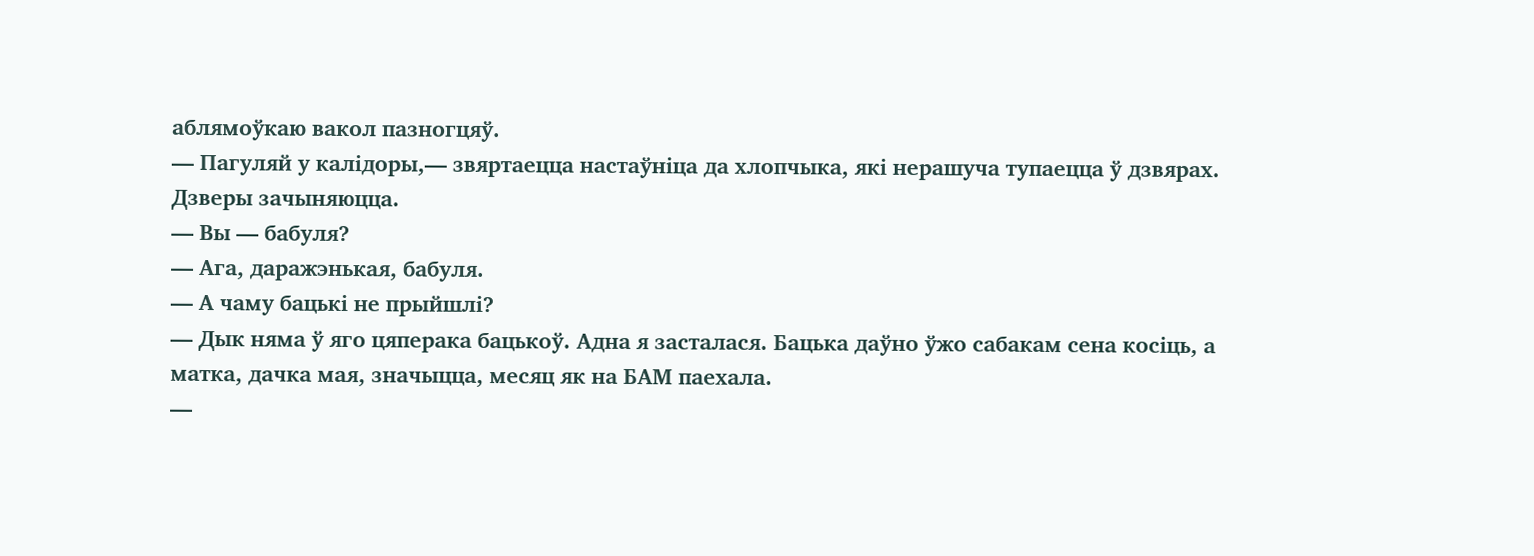аблямоўкаю вакол пазногцяў.
— Пагуляй у калідоры,— звяртаецца настаўніца да хлопчыка, які нерашуча тупаецца ў дзвярах.
Дзверы зачыняюцца.
— Вы — бабуля?
— Ага, даражэнькая, бабуля.
— А чаму бацькі не прыйшлі?
— Дык няма ў яго цяперака бацькоў. Адна я засталася. Бацька даўно ўжо сабакам сена косіць, а матка, дачка мая, значыцца, месяц як на БАМ паехала.
—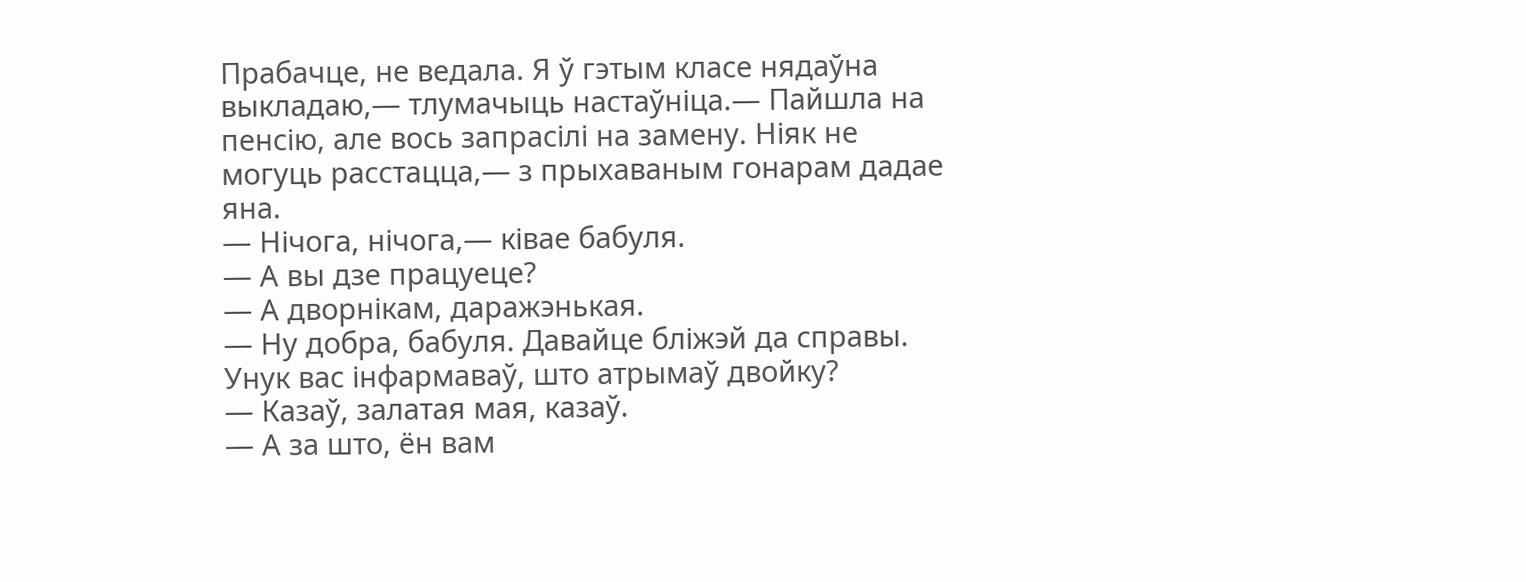Прабачце, не ведала. Я ў гэтым класе нядаўна выкладаю,— тлумачыць настаўніца.— Пайшла на пенсію, але вось запрасілі на замену. Ніяк не могуць расстацца,— з прыхаваным гонарам дадае яна.
— Нічога, нічога,— ківае бабуля.
— А вы дзе працуеце?
— А дворнікам, даражэнькая.
— Ну добра, бабуля. Давайце бліжэй да справы. Унук вас інфармаваў, што атрымаў двойку?
— Казаў, залатая мая, казаў.
— А за што, ён вам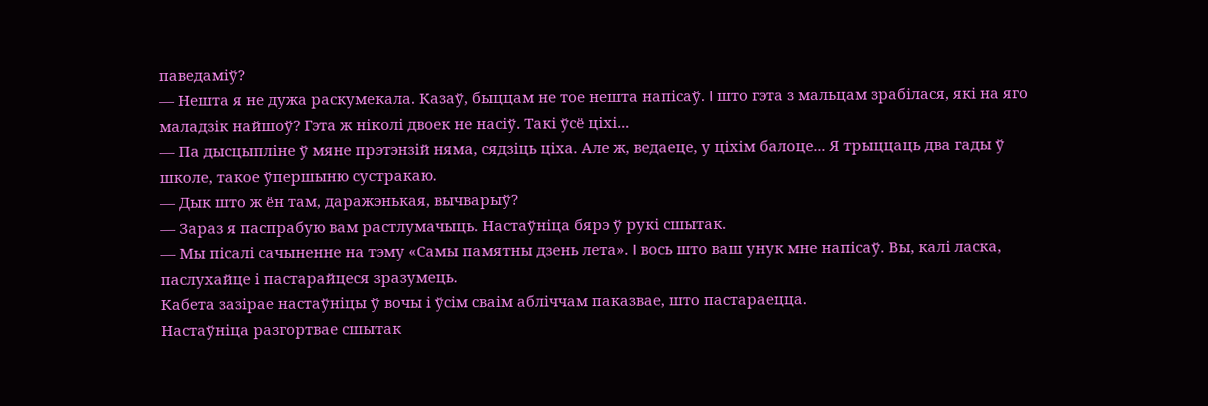паведаміў?
— Нешта я не дужа раскумекала. Казаў, быццам не тое нешта напісаў. I што гэта з мальцам зрабілася, які на яго маладзік найшоў? Гэта ж ніколі двоек не насіў. Такі ўсё ціхі...
— Па дысцыпліне ў мяне прэтэнзій няма, сядзіць ціха. Але ж, ведаеце, у ціхім балоце... Я трыццаць два гады ў школе, такое ўпершыню сустракаю.
— Дык што ж ён там, даражэнькая, вычварыў?
— Зараз я паспрабую вам растлумачыць. Настаўніца бярэ ў рукі сшытак.
— Мы пісалі сачыненне на тэму «Самы памятны дзень лета». I вось што ваш унук мне напісаў. Вы, калі ласка, паслухайце і пастарайцеся зразумець.
Кабета зазірае настаўніцы ў вочы і ўсім сваім абліччам паказвае, што пастараецца.
Настаўніца разгортвае сшытак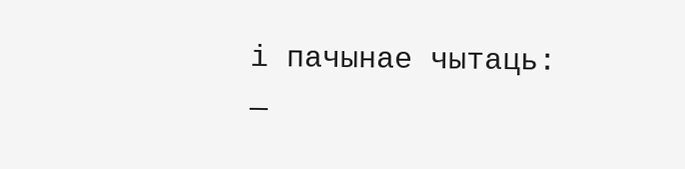і пачынае чытаць:
—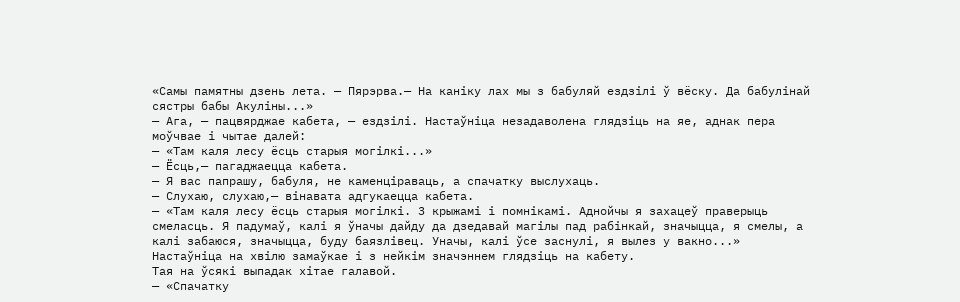«Самы памятны дзень лета. — Пярэрва.— На каніку лах мы з бабуляй ездзілі ў вёску. Да бабулінай сястры бабы Акуліны...»
— Ага, — пацвярджае кабета, — ездзілі. Настаўніца незадаволена глядзіць на яе, аднак пера
моўчвае і чытае далей:
— «Там каля лесу ёсць старыя могілкі...»
— Ёсць,— пагаджаецца кабета.
— Я вас папрашу, бабуля, не каменціраваць, а спачатку выслухаць.
— Слухаю, слухаю,— вінавата адгукаецца кабета.
— «Там каля лесу ёсць старыя могілкі. 3 крыжамі і помнікамі. Аднойчы я захацеў праверыць смеласць. Я падумаў, калі я ўначы дайду да дзедавай магілы пад рабінкай, значыцца, я смелы, а калі забаюся, значыцца, буду баязлівец. Уначы, калі ўсе заснулі, я вылез у вакно...»
Настаўніца на хвілю замаўкае і з нейкім значэннем глядзіць на кабету.
Тая на ўсякі выпадак хітае галавой.
— «Спачатку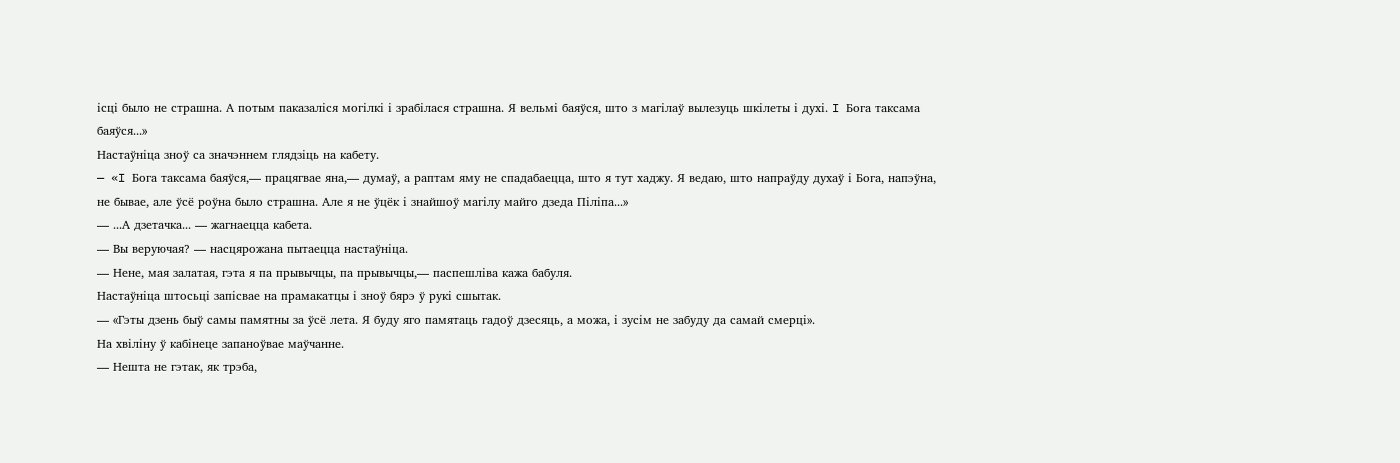ісці было не страшна. А потым паказаліся могілкі і зрабілася страшна. Я вельмі баяўся, што з магілаў вылезуць шкілеты і духі. I Бога таксама баяўся...»
Настаўніца зноў са значэннем глядзіць на кабету.
— «I Бога таксама баяўся,— працягвае яна,— думаў, а раптам яму не спадабаецца, што я тут хаджу. Я ведаю, што напраўду духаў і Бога, напэўна, не бывае, але ўсё роўна было страшна. Але я не ўцёк і знайшоў магілу майго дзеда Піліпа...»
— ...А дзетачка... — жагнаецца кабета.
— Вы веруючая? — насцярожана пытаецца настаўніца.
— Нене, мая залатая, гэта я па прывычцы, па прывычцы,— паспешліва кажа бабуля.
Настаўніца штосьці запісвае на прамакатцы і зноў бярэ ў рукі сшытак.
— «Гэты дзень быў самы памятны за ўсё лета. Я буду яго памятаць гадоў дзесяць, а можа, і зусім не забуду да самай смерці».
На хвіліну ў кабінеце запаноўвае маўчанне.
— Нешта не гэтак, як трэба,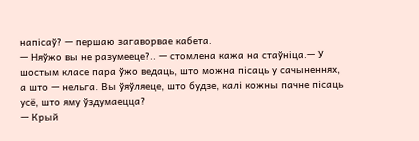напісаў? — першаю загаворвае кабета.
— Няўжо вы не разумееце?.. — стомлена кажа на стаўніца.— У шостым класе пара ўжо ведаць, што можна пісаць у сачыненнях, а што — нельга. Вы ўяўляеце, што будзе, калі кожны пачне пісаць усё, што яму ўздумаецца?
— Крый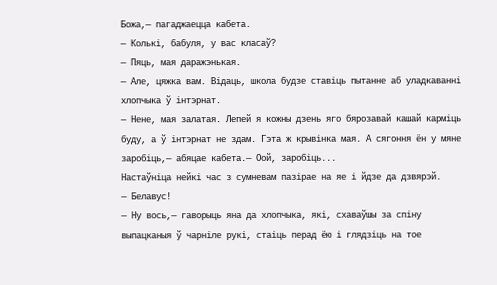Божа,— пагаджаецца кабета.
— Колькі, бабуля, у вас класаў?
— Пяць, мая даражэнькая.
— Але, цяжка вам. Відаць, школа будзе ставіць пытанне аб уладкаванні хлопчыка ў інтэрнат.
— Нене, мая залатая. Лепей я кожны дзень яго бярозавай кашай карміць буду, а ў інтэрнат не здам. Гэта ж крывінка мая. А сягоння ён у мяне заробіць,— абяцае кабета.— Оой, заробіць...
Настаўніца нейкі час з сумневам пазірае на яе і йдзе да дзвярэй.
— Белавус!
— Ну вось,— гаворыць яна да хлопчыка, які, схаваўшы за спіну выпацканыя ў чарніле рукі, стаіць перад ёю і глядзіць на тое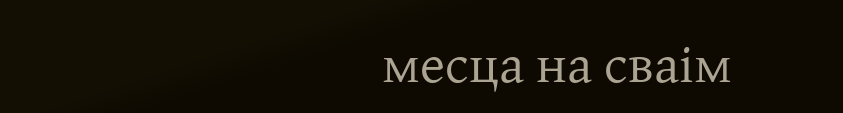месца на сваім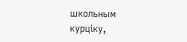школьным курціку,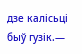дзе калісьці быў гузік.—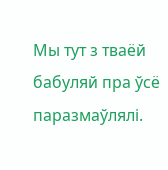Мы тут з тваёй бабуляй пра ўсё паразмаўлялі.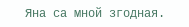Яна са мной згодная.